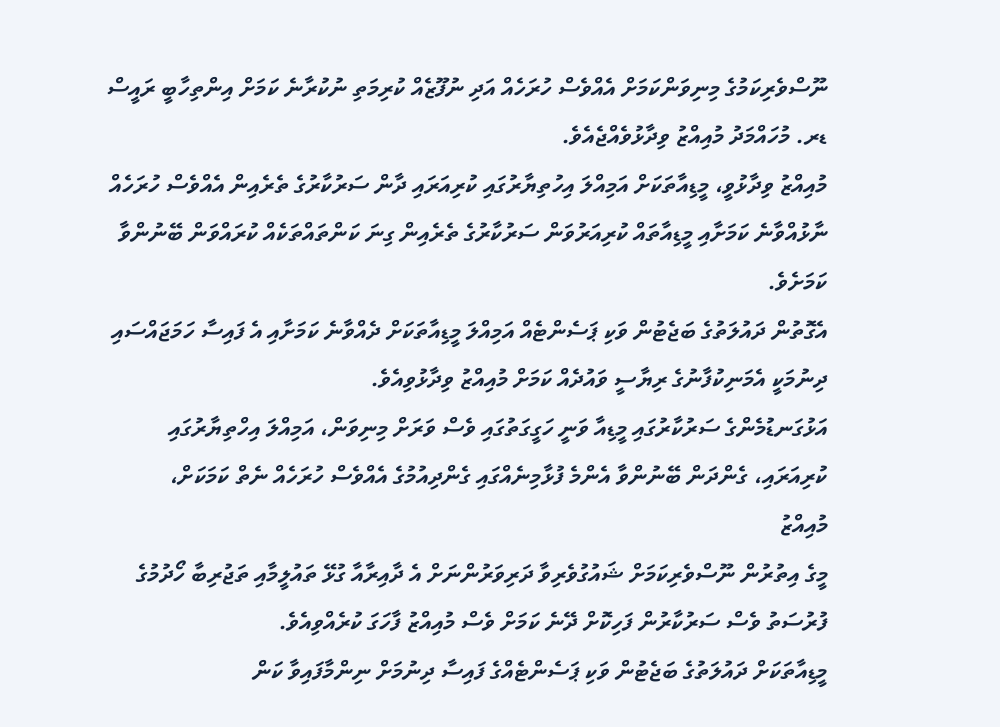ނޫސްވެރިކަމުގެ މިނިވަންކަމަށް އެއްވެސް ހުރަހެއް އަދި ނުފޫޒެއް ކުރިމަތި ނުކުރާނެ ކަމަށް އިންތިހާބީ ރައީސް ޑރ. މުހައްމަދު މުއިއްޒު ވިދާޅުވެއްޖެއެވެ.
މުއިއްޒު ވިދާޅުވީ، މީޑިއާތަކަށް އަމިއްލަ އިހުތިޔާރުގައި ކުރިއަރައި ދާން ސަރުކާރުގެ ތެރެއިން އެއްވެސް ހުރަހެއް ނާޅުއްވާނެ ކަމަށާއި މީޑިއާތައް ކުރިއަރުވަން ސަރުކާރުގެ ތެރެއިން ގިނަ ކަންތައްތަކެއް ކުރައްވަން ބޭނުންވާ ކަމަށެވެ.
އެގޮތުން ދައުލަތުގެ ބަޖެޓުން ވަކި ޕަސެންޓެއް އަމިއްލަ މީޑިއާތަކަށް ދެއްވާނެ ކަމަށާއި އެ ފައިސާ ހަމަޖައްސައި ދިނުމަކީ އެމަނިކުފާނުގެ ރިޔާސީ ވައުދެއް ކަމަށް މުއިއްޒު ވިދާޅުވިއެވެ.
އަޅުގަނޑުމެންގެ ސަރުކާރުގައި މީޑިއާ ވަނީ ހަގީގަތުގައި ވެސް ވަރަށް މިނިވަން، އަމިއްލަ އިހްތިޔާރުގައި ކުރިއަރައި، ގެންދަން ބޭނުންވާ އެންމެ ފުޅާމިނެއްގައި ގެންދިއުމުގެ އެއްވެސް ހުރަހެއް ނެތް ކަމަކަށް،
މުއިއްޒު
މީގެ އިތުރުން ނޫސްވެރިކަމަށް ޝައުގުވެރިވާ ދަރިވަރުންނަށް އެ ދާއިރާއާ ގުޅޭ ތައުލީމާއި ތަޖުރިބާ ހޯދުމުގެ ފުރުސަތު ވެސް ސަރުކާރުން ފަހިކޮށް ދޭނެ ކަމަށް ވެސް މުއިއްޒު ފާހަގަ ކުރެއްވިއެވެ.
މީޑިއާތަކަށް ދައުލަތުގެ ބަޖެޓުން ވަކި ޕަސެންޓެއްގެ ފައިސާ ދިނުމަށް ނިންމާފައިވާ ކަން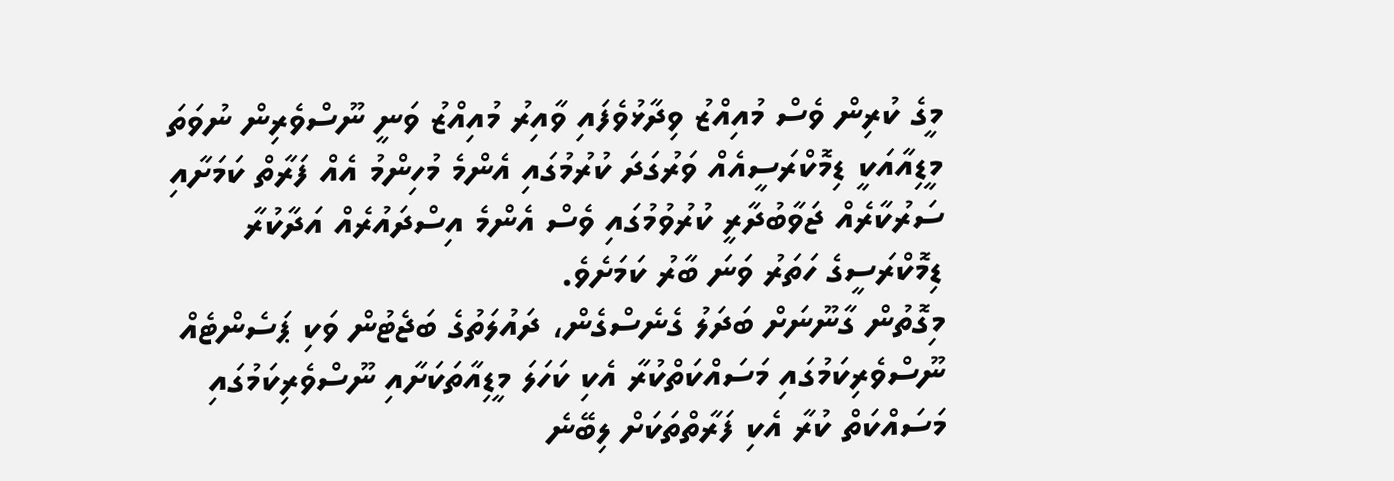މީގެ ކުރިން ވެސް މުއިއްޒު ވިދާޅުވެފައި ވާއިރު މުއިއްޒު ވަނީ ނޫސްވެރިން ނުވަތަ މީޑިއާއަކީ ޑިމޮކްރަސީއެއް ވަރުގަދަ ކުރުމުގައި އެންމެ މުހިންމު އެއް ފަރާތް ކަމަށާއި ސަރުކާރެއް ޖަވާބުދާރީ ކުރުވުމުގައި ވެސް އެންމެ އިސްދައުރެއް އަދާކުރާ ޑިމޮކްރަސީގެ ހަތަރު ވަނަ ބާރު ކަމަށެވެ.
މިގޮތުން ގާނޫނަށް ބަދަލު ގެނެސްގެން، ދައުލަތުގެ ބަޖެޓުން ވަކި ޕަސެންޓެއް ނޫސްވެރިކަމުގައި މަސައްކަތްކުރާ އެކި ކަހަލަ މީޑިއާތަކަށާއި ނޫސްވެރިކަމުގައި މަސައްކަތް ކުރާ އެކި ފަރާތްތަކަށް ލިބޭނެ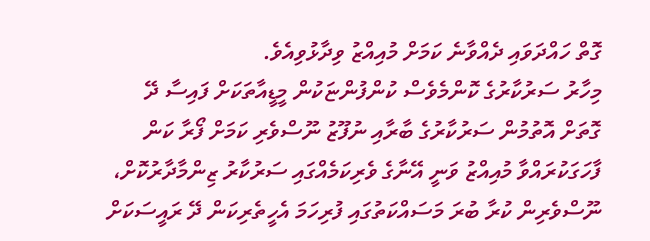ގޮތް ހައްދަވައި ދެއްވާނެ ކަމަށް މުއިއްޒު ވިދާޅުވިއެވެ.
މިހާރު ސަރުކާރުގެ ކޮންމެވެސް ކުންފުންޏަކުން މީޑީއާތަކަށް ފައިސާ ދޭ ގޮތަށް އޮތުމުން ސަރުކާރުގެ ބާރާއި ނުފޫޒު ނޫސްވެރި ކަމަށް ފޯރާ ކަން ފާހަގަކުރައްވާ މުއިއްޒު ވަނީ އޭނާގެ ވެރިކަމެއްގައި ސަރުކާރު ޒިންމާދާރުކޮށް، ނޫސްވެރިން ކުރާ ބުރަ މަސައްކަތުގައި ފުރިހަމަ އެހީތެރިކަން ދޭ ރައީސަކަށް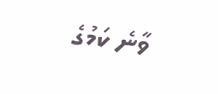ވާނެ ކަމުގެ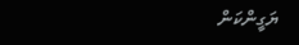ޔަގީންކަން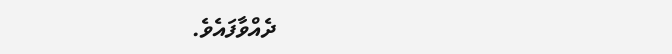ދެއްވާފައެވެ.